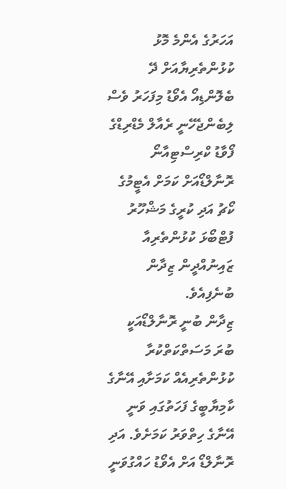އަހަރުގެ އެންމެ މޮޅު ކުޅުންތެރިޔާއަށް ދޭ ބެލޮންޑިއޯ އެވޯޑު މިފަހަރު ވެސް ލިބެންޖެހޭނީ ރެއާލް މެޑްރިޑްގެ ފޯވާޑު ކްރިސްޓިއާނޯ ރޮނާލްޑޯއަށް ކަމަށް އެޓީމުގެ ކޯޗު އަދި ކުރީގެ މަޝްހޫރު ފުޓްބޯޅަ ކުޅުންތެރިއާ ޒައިނުއްދީން ޒިދާން ބުނެފިއެވެ.
ޒިދާން ބުނީ ރޮނާލްޑޯއަކީ ބުރަ މަސަތްކަތްކުރާ ކުޅުންތެރިއެއް ކަމަށާއި އޭނާގެ ކާމިޔާބީގެ ފަހަތުގައި ވަނީ އޭނާގެ ހިތްވަރު ކަމަށެވެ. އަދި ރޮނާލްޑޯ އަށް އެވޯޑު ހައްގުވަނީ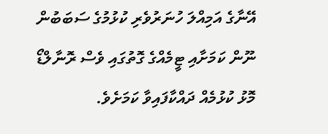އޭނާގެ އަމިއްލަ ހުނަރުވެރި ކުޅުމުގެ ސަބަބުން ނޫން ކަމަށާއި ޓީމެއްގެ ގޮތުގައި ވެސް ރޮނާލްޑޯ މޮޅު ކުޅުމެއް ދައްކާފައިވާ ކަމަށެވެ.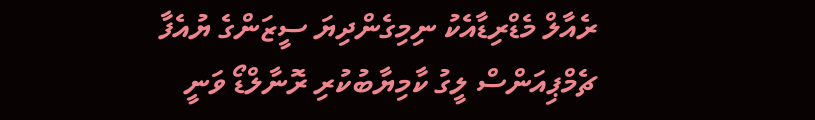ރެއާލް މެޑްރިޑާއެކު ނިމިގެންދިޔަ ސީޒަންގެ ޔުއެފާ ޗެމްޕިއަންސް ލީގު ކާމިޔާބުކުރި ރޮނާލްޑޯ ވަނީ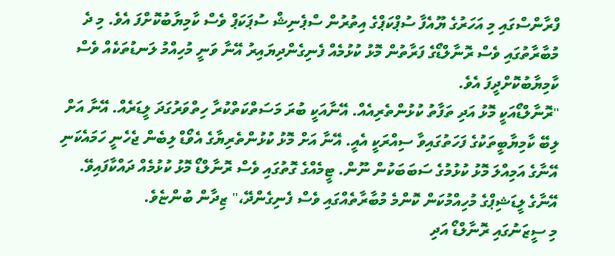ފްރާންސްގައި މި އަހަރުގެ ޔޫއެފާ ސުޕްކަޕްގެ އިތުރުން ސްޕެނިޝް ސުޕަކަޕް ވެސް ކާމިޔާބުކޮށްފަ އެވެ. މި ދެ މުބާރާތުގައި ވެސް ރޮނާލްޑޯގެ ފަރާތުން މޮޅު ކުޅުމެއް ފެނިގެންދިޔައިރު އޭނާ ވަނީ މުހިއްމު ލަނޑުތަކެއް ވެސް ކާމިޔާބުކޮށްދީފަ އެވެ.
"ރޮނާލްޑޯއަކީ މޮޅު އަދި ތަފާތު ކުޅުންތެރިއެއް. އޭނާއަކީ ބުރަ މަސަތްކަތްކުރާ ހިތްވަރުގަދަ ލީޑަރެއް. އޭނާ އަށް ލިބޭ ކާމިޔާބީތަކުގެ ފަހަތުގައިވާ ސިއްރަކީ އެއީ. އޭނާ އަށް މޮޅު ކުޅުންތެރިޔާގެ އެވޯޑް ލިބެން ޖެހެނީ ހަމައެކަނި އޭނާގެ އަމިއްލަ މޮޅު ކުޅުމުގެ ސަބަބަކުން ނޫން. ޓީމެއްގެ ގޮތުގައި ވެސް ރޮނާލްޑޯ މޮޅު ކުޅުމެއް ދައްކާފައިވޭ. އޭނާގެ ލީޑަޝިޕްގެ މުހިއްމުކަން ކޮންމެ މުބާރާތެއްގައި ވެސް ފެނިގެންދޭ،" ޒިދާން ބުންޏެވެ.
މި ސީޒަނުގައި ރޮނާލްޑޯ އަދި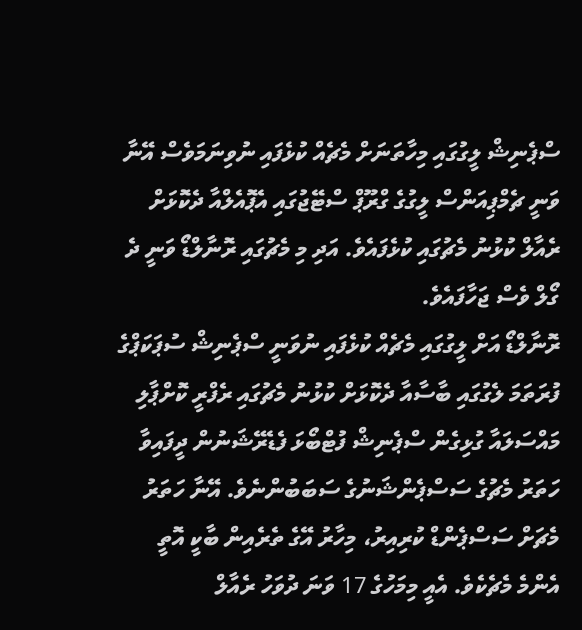ސްޕެނިޝް ލީގުގައި މިހާތަނަށް މެޗެއް ކުޅެފައި ނުވިނަމަވެސް އޭނާ ވަނީ ޗެމްޕިއަންސް ލީގުގެ ގްރޫޕް ސްޓޭޖުގައި އެޕޮއެލްއާ ދެކޮޅަށް ރެއާލް ކުޅުނު މެޗުގައި ކުޅެފައެވެ. އަދި މި މެޗުގައި ރޮނާލްޑޯ ވަނީ ދެ ގޯލް ވެސް ޖަހާފައެވެ.
ރޮނާލްޑޯ އަށް ލީގުގައި މެޗެއް ކުޅެފައި ނުވަނީ ސްޕެނިޝް ސުޕަކަޕްގެ ފުރަތަމަ ލެގުގައި ބާސާއާ ދެކޮޅަށް ކުޅުނު މެޗުގައި ރެފްރީ ކޮށްޕާލި މައްސަލައާ ގުޅިގެން ސްޕެނިޝް ފުޓްބޯޅަ ފެޑެރޭޝަނުން ދީފައިވާ ހަތަރު މެޗުގެ ސަސްޕެންޝަނުގެ ސަބަބުންނެވެ. އޭނާ ހަތަރު މެޗަށް ސަސްޕެންޑް ކުރިއިރު، މިހާރު އޭގެ ތެރެއިން ބާކީ އޮތީ އެންމެ މެޗެކެވެ. އެއީ މިމަހުގެ 17 ވަނަ ދުވަހު ރެއާލް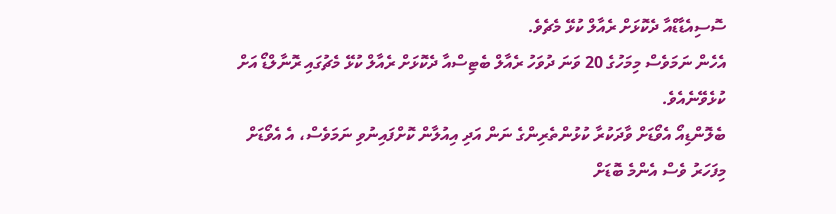ސޮސިއެޑާޑްއާ ދެކޮޅަށް ރެއާލް ކުޅޭ މެޗެވެ.
އެހެން ނަމަވެސް މިމަހުގެ 20 ވަނަ ދުވަހު ރެއާލް ބެޓިސްއާ ދެކޮޅަށް ރެއާލް ކުޅޭ މެޗުގައި ރޮނާލްޑޯ އަށް ކުޅެވޭނެއެވެ.
ބެލޮންޑިއޯ އެވޯޑަށް ވާދަކުރާ ކުޅުންތެރިންގެ ނަން އަދި އިއުލާން ކޮށްފައިނުވި ނަމަވެސް، އެ އެވޯޑަށް މިފަހަރު ވެސް އެންމެ ބޮޑަށް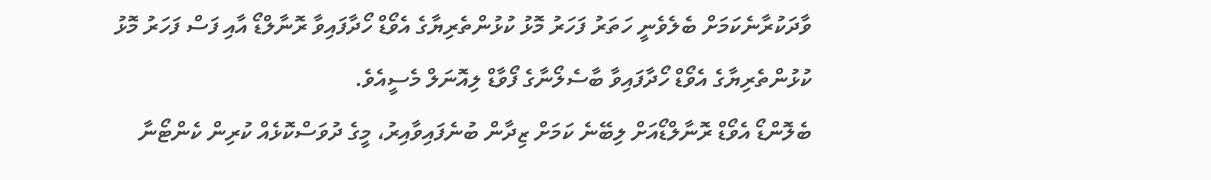ވާދަކުރާނެކަމަށް ބެލެވެނީ ހަތަރު ފަހަރު މޮޅު ކުޅުންތެރިޔާގެ އެވޯޑް ހޯދާފައިވާ ރޮނާލްޑޯ އާއި ފަސް ފަހަރު މޮޅު ކުޅުންތެރިޔާގެ އެވޯޑް ހޯދާފައިވާ ބާސެލޯނާގެ ފޯވާޑް ލިއޮނަލް މެސީއެވެ.
ބެލޮންޑޯ އެވޯޑް ރޮނާލްޑޯއަށް ލިބޭނެ ކަމަށް ޒިދާން ބުނެފައިވާއިރު، މީގެ ދުވަސްކޮޅެއް ކުރިން ކެންޓޯނާ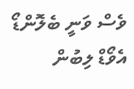ވެސް ވަނީ ބެލޮންޑޯ އެވޯޑް ލިބުން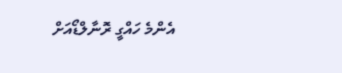އެންމެ ހައްގީ ރޮނާލްޑޯއަށް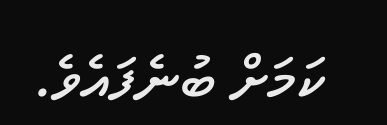ކަމަށް ބުނެފައެވެ.